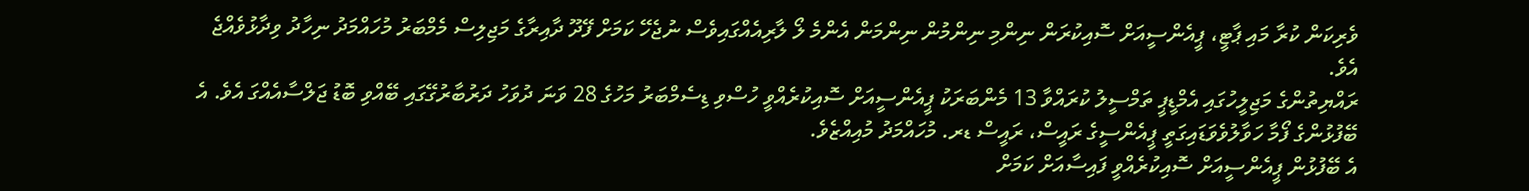ވެރިކަން ކުރާ މައި ޕާޓީ، ޕީއެންސީއަށް ސޮއިކުރަން ނިންމި ނިންމުން ނިންމަން އެންމެ ލޯ ލާރިއެއްގައިވެސް ނުޖެހޭ ކަމަށް ފޭދޫ ދާއިރާގެ މަޖިލިސް މެމްބަރު މުހައްމަދު ނިހާދު ވިދާޅުވެއްޖެ އެވެ.
ރައްޔިތުންގެ މަޖިލީހުގައި އެމްޑީޕީ ތަމްސީލު ކުރައްވާ 13 މެންބަރަކު ޕީއެންސީއަށް ސޮއިކުރެއްވީ ހުސްވި ޑިސެމްބަރު މަހުގެ 28 ވަނަ ދުވަހު ދަރުބާރުގޭގައި ބޭއްވި ބޮޑު ޖަލްސާއެއްގަ އެވެ. އެ ބޭފުޅުންގެ ފޯމާ ހަވާލުވެވަޑައިގަތީ ޕީއެންސީގެ ރައީސް، ރައީސް ޑރ. މުހައްމަދު މުއިއްޒެވެ.
އެ ބޭފުޅުން ޕީއެންސީއަށް ސޮއިކުރެއްވީ ފައިސާއަށް ކަމަށް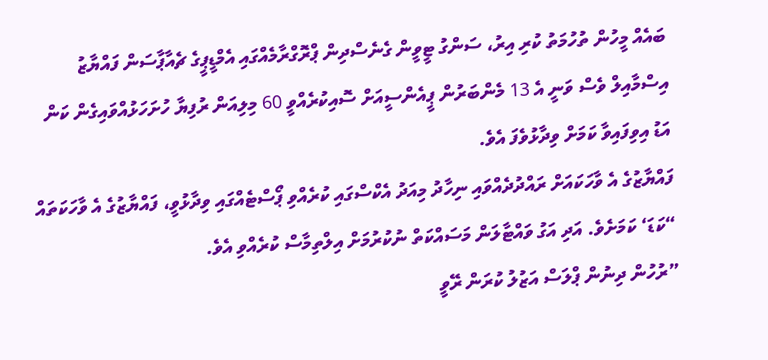ބައެއް މީހުން ތުހުމަތު ކުރި އިރު، ސަންގު ޓީވީން ގެނެސްދިން ޕްރޮގްރާމެއްގައި އެމްޑީޕީގެ ޗެއާޕާސަން ފައްޔާޒު އިސްމާއިލް ވެސް ވަނީ އެ 13 މެންބަރުން ޕީއެންސީއަށް ސޮއިކުރެއްވީ 60 މިލިއަން ރުފިޔާ ހުށަހަޅުއްވައިގެން ކަން އަޑު އިވިފައިވާ ކަމަށް ވިދާޅުވެފަ އެވެ.
ފައްޔާޒުގެ އެ ވާހަކައަށް ރައްދުދެއްވައި ނިހާދު މިއަދު އެކްސްގައި ކުރެއްވި ޕޯސްޓެއްގައި ވިދާޅުވީ، ފައްޔާޒުގެ އެ ވާހަކަތައް “ކަޑަ‘ ކަމަށެވެ. އަދި އަގު ވައްޓާލަން މަސައްކަތް ނުކުރުމަށް އިލްތިމާސް ކުރެއްވި އެވެ.
”ރުހުން ދިނުން ޕްލަސް އަޒުލު ކުރަން ރޭވީ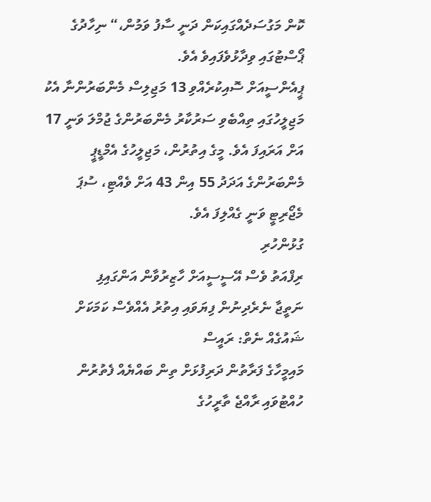ކޮން މަގުސަދެއްގައިކަން ދަނީ ސާފު ވަމުން،“ ނިހާދުގެ ޕޯސްޓުގައި ވިދާޅުވެފައިވެ އެވެ.
ޕީއެންސީއަށް ސޮއިކުރެއްވި 13 މަޖިލިސް މެންބަރުންނާ އެކު މަޖިލީހުގައި ތިއްބެވި ސަރުކާރު މެންބަރުންގެ ޖުމްލަ ވަނީ 17 އަށް އަރައިފަ އެވެ. މީގެ އިތުރުން، މަޖިލީހުގެ އެމްޑީޕީ މެންބަރުންގެ އަދަދު 55 އިން 43 އަށް ވެއްޓި، ސުޕަ މެޖޯރިޓީ ވަނީ ގެއްލިފަ އެވެ.
ގުޅުންހުރި
ރިފްއަތު ވެސް އޭސީސީއަށް ހާޒިރުވާން އަންގައިފި
ނަތީޖާ ނެރެދިނުން ފިޔަވައި އިތުރު އެއްވެސް ކަމަކަށް ޝައުގެއް ނެތް: ރައީސް
މައިމީހާގެ ފަރާތުން ދަރިފުޅަށް ތިން ބައްޔެއް ފެތުރުން ހުއްޓުވައި ރާއްޖެ ތާރީހުގެ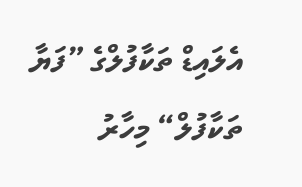އެލައިޑް ތަކާފުލްގެ ”ފަޔާ ތަކާފުލް“ މިހާރު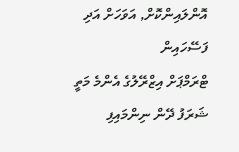އޮންލައިންކޮށް, އަވަހަށް އަދި ފަސޭހައިން
ޓްރަމްޕަށް އިޒްރޭލުގެ އެންމެ މަތީ ޝަރަފު ދޭން ނިންމައިފި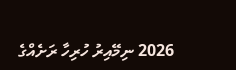2026 ނިމޭއިރު ހުރިހާ ރަށެއްގެ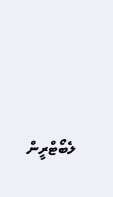ލެބޯޓްރީން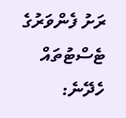ރަށު ފެންވަރުގެ ޓެސްޓުތައް ހެދޭނެ: